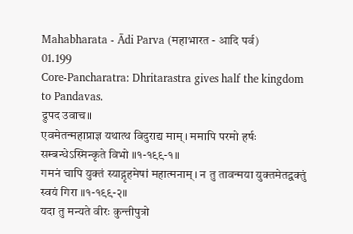Mahabharata - Ādi Parva (महाभारत - आदि पर्व)
01.199
Core-Pancharatra: Dhritarastra gives half the kingdom to Pandavas.
द्रुपद उवाच॥
एवमेतन्महाप्राज्ञ यथात्थ विदुराद्य माम्। ममापि परमो हर्षः सम्बन्धेऽस्मिन्कृते विभो ॥१-१९९-१॥
गमनं चापि युक्तं स्याद्गृहमेषां महात्मनाम्। न तु तावन्मया युक्तमेतद्वक्तुं स्वयं गिरा ॥१-१९९-२॥
यदा तु मन्यते वीरः कुन्तीपुत्रो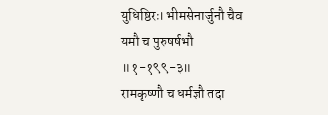युधिष्ठिरः। भीमसेनार्जुनौ चैव यमौ च पुरुषर्षभौ ॥१-१९९-३॥
रामकृष्णौ च धर्मज्ञौ तदा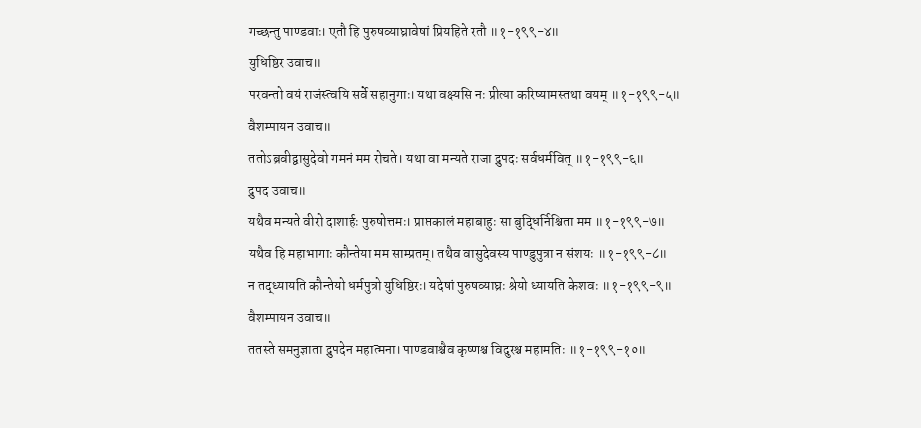गच्छन्तु पाण्डवाः। एतौ हि पुरुषव्याघ्रावेषां प्रियहिते रतौ ॥१-१९९-४॥
युधिष्ठिर उवाच॥
परवन्तो वयं राजंस्त्वयि सर्वे सहानुगाः। यथा वक्ष्यसि नः प्रीत्या करिष्यामस्तथा वयम् ॥१-१९९-५॥
वैशम्पायन उवाच॥
ततोऽब्रवीद्वासुदेवो गमनं मम रोचते। यथा वा मन्यते राजा द्रुपदः सर्वधर्मवित् ॥१-१९९-६॥
द्रुपद उवाच॥
यथैव मन्यते वीरो दाशार्हः पुरुषोत्तमः। प्राप्तकालं महाबाहुः सा बुद्धिर्निश्चिता मम ॥१-१९९-७॥
यथैव हि महाभागाः कौन्तेया मम साम्प्रतम्। तथैव वासुदेवस्य पाण्डुपुत्रा न संशयः ॥१-१९९-८॥
न तद्ध्यायति कौन्तेयो धर्मपुत्रो युधिष्ठिरः। यदेषां पुरुषव्याघ्रः श्रेयो ध्यायति केशवः ॥१-१९९-९॥
वैशम्पायन उवाच॥
ततस्ते समनुज्ञाता द्रुपदेन महात्मना। पाण्डवाश्चैव कृष्णश्च विदुरश्च महामतिः ॥१-१९९-१०॥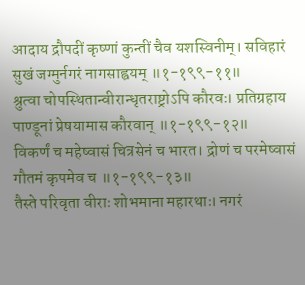आदाय द्रौपदीं कृष्णां कुन्तीं चैव यशस्विनीम्। सविहारं सुखं जग्मुर्नगरं नागसाह्वयम् ॥१-१९९-११॥
श्रुत्वा चोपस्थितान्वीरान्धृतराष्ट्रोऽपि कौरवः। प्रतिग्रहाय पाण्डूनां प्रेषयामास कौरवान् ॥१-१९९-१२॥
विकर्णं च महेष्वासं चित्रसेनं च भारत। द्रोणं च परमेष्वासं गौतमं कृपमेव च ॥१-१९९-१३॥
तैस्ते परिवृता वीराः शोभमाना महारथाः। नगरं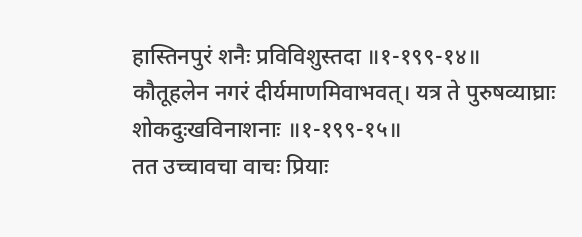हास्तिनपुरं शनैः प्रविविशुस्तदा ॥१-१९९-१४॥
कौतूहलेन नगरं दीर्यमाणमिवाभवत्। यत्र ते पुरुषव्याघ्राः शोकदुःखविनाशनाः ॥१-१९९-१५॥
तत उच्चावचा वाचः प्रियाः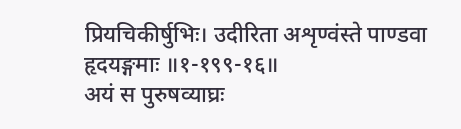प्रियचिकीर्षुभिः। उदीरिता अशृण्वंस्ते पाण्डवा हृदयङ्गमाः ॥१-१९९-१६॥
अयं स पुरुषव्याघ्रः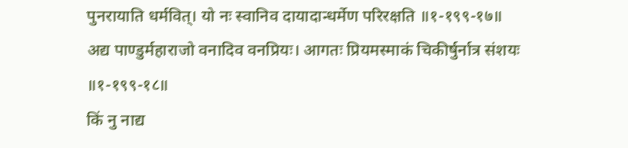पुनरायाति धर्मवित्। यो नः स्वानिव दायादान्धर्मेण परिरक्षति ॥१-१९९-१७॥
अद्य पाण्डुर्महाराजो वनादिव वनप्रियः। आगतः प्रियमस्माकं चिकीर्षुर्नात्र संशयः ॥१-१९९-१८॥
किं नु नाद्य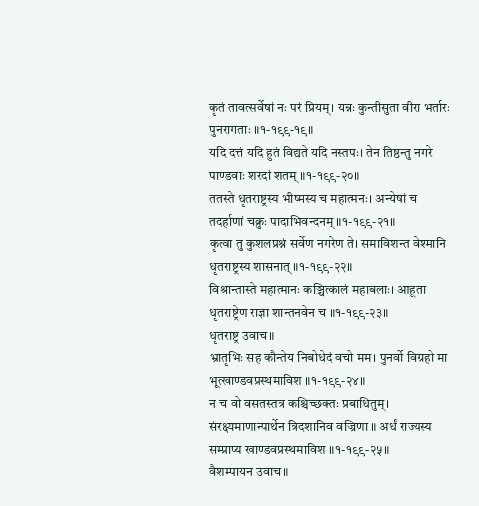कृतं तावत्सर्वेषां नः परं प्रियम्। यन्नः कुन्तीसुता वीरा भर्तारः पुनरागताः ॥१-१९९-१९॥
यदि दत्तं यदि हुतं विद्यते यदि नस्तपः। तेन तिष्ठन्तु नगरे पाण्डवाः शरदां शतम् ॥१-१९९-२०॥
ततस्ते धृतराष्ट्रस्य भीष्मस्य च महात्मनः। अन्येषां च तदर्हाणां चक्रुः पादाभिवन्दनम् ॥१-१९९-२१॥
कृत्वा तु कुशलप्रश्नं सर्वेण नगरेण ते। समाविशन्त वेश्मानि धृतराष्ट्रस्य शासनात् ॥१-१९९-२२॥
विश्रान्तास्ते महात्मानः कञ्चित्कालं महाबलाः। आहूता धृतराष्ट्रेण राज्ञा शान्तनवेन च ॥१-१९९-२३॥
धृतराष्ट्र उवाच॥
भ्रातृभिः सह कौन्तेय निबोधेदं वचो मम। पुनर्वो विग्रहो मा भूत्खाण्डवप्रस्थमाविश ॥१-१९९-२४॥
न च वो वसतस्तत्र कश्चिच्छक्तः प्रबाधितुम्। संरक्ष्यमाणान्पार्थेन त्रिदशानिव वज्रिणा ॥ अर्धं राज्यस्य सम्प्राप्य खाण्डवप्रस्थमाविश ॥१-१९९-२५॥
वैशम्पायन उवाच॥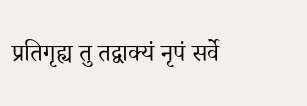प्रतिगृह्य तु तद्वाक्यं नृपं सर्वे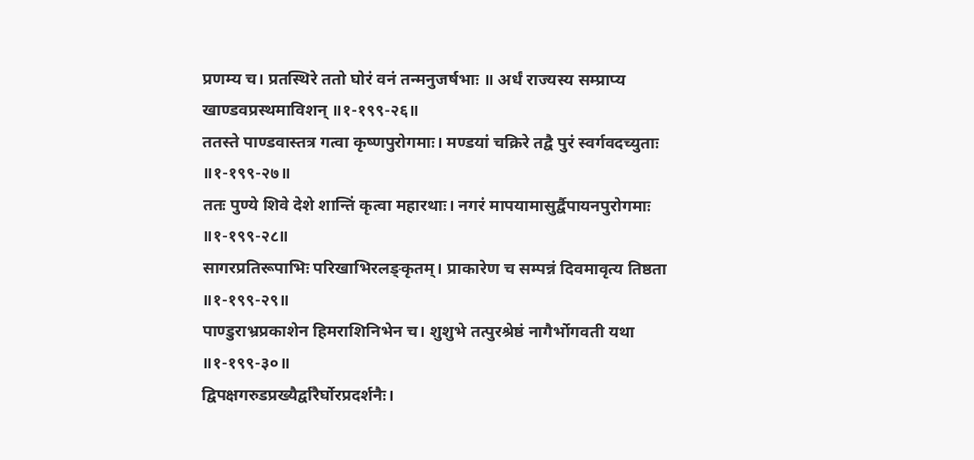प्रणम्य च। प्रतस्थिरे ततो घोरं वनं तन्मनुजर्षभाः ॥ अर्धं राज्यस्य सम्प्राप्य खाण्डवप्रस्थमाविशन् ॥१-१९९-२६॥
ततस्ते पाण्डवास्तत्र गत्वा कृष्णपुरोगमाः। मण्डयां चक्रिरे तद्वै पुरं स्वर्गवदच्युताः ॥१-१९९-२७॥
ततः पुण्ये शिवे देशे शान्तिं कृत्वा महारथाः। नगरं मापयामासुर्द्वैपायनपुरोगमाः ॥१-१९९-२८॥
सागरप्रतिरूपाभिः परिखाभिरलङ्कृतम्। प्राकारेण च सम्पन्नं दिवमावृत्य तिष्ठता ॥१-१९९-२९॥
पाण्डुराभ्रप्रकाशेन हिमराशिनिभेन च। शुशुभे तत्पुरश्रेष्ठं नागैर्भोगवती यथा ॥१-१९९-३०॥
द्विपक्षगरुडप्रख्यैर्द्वारैर्घोरप्रदर्शनैः।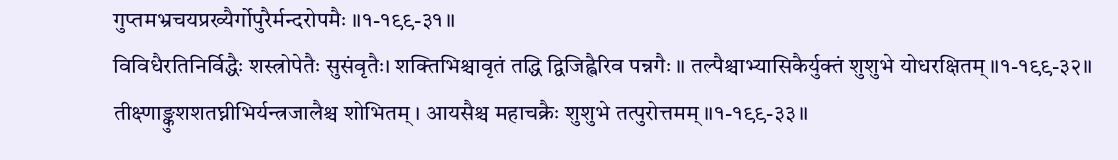गुप्तमभ्रचयप्रख्यैर्गोपुरैर्मन्दरोपमैः ॥१-१९९-३१॥
विविधैरतिनिर्विद्धैः शस्त्रोपेतैः सुसंवृतैः। शक्तिभिश्चावृतं तद्धि द्विजिह्वैरिव पन्नगैः ॥ तल्पैश्चाभ्यासिकैर्युक्तं शुशुभे योधरक्षितम् ॥१-१९९-३२॥
तीक्ष्णाङ्कुशशतघ्नीभिर्यन्त्रजालैश्च शोभितम्। आयसैश्च महाचक्रैः शुशुभे तत्पुरोत्तमम् ॥१-१९९-३३॥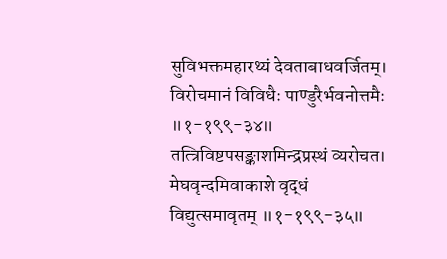सुविभक्तमहारथ्यं देवताबाधवर्जितम्। विरोचमानं विविधैः पाण्डुरैर्भवनोत्तमैः ॥१-१९९-३४॥
तत्त्रिविष्टपसङ्काशमिन्द्रप्रस्थं व्यरोचत। मेघवृन्दमिवाकाशे वृद्धं विद्युत्समावृतम् ॥१-१९९-३५॥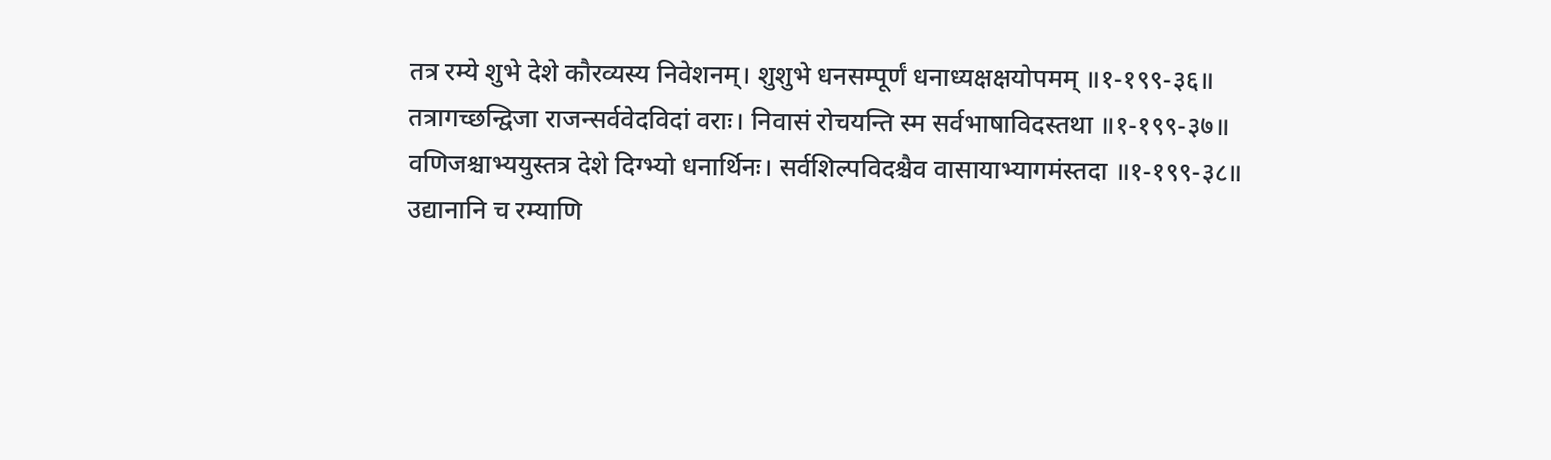तत्र रम्ये शुभे देशे कौरव्यस्य निवेशनम्। शुशुभे धनसम्पूर्णं धनाध्यक्षक्षयोपमम् ॥१-१९९-३६॥
तत्रागच्छन्द्विजा राजन्सर्ववेदविदां वराः। निवासं रोचयन्ति स्म सर्वभाषाविदस्तथा ॥१-१९९-३७॥
वणिजश्चाभ्ययुस्तत्र देशे दिग्भ्यो धनार्थिनः। सर्वशिल्पविदश्चैव वासायाभ्यागमंस्तदा ॥१-१९९-३८॥
उद्यानानि च रम्याणि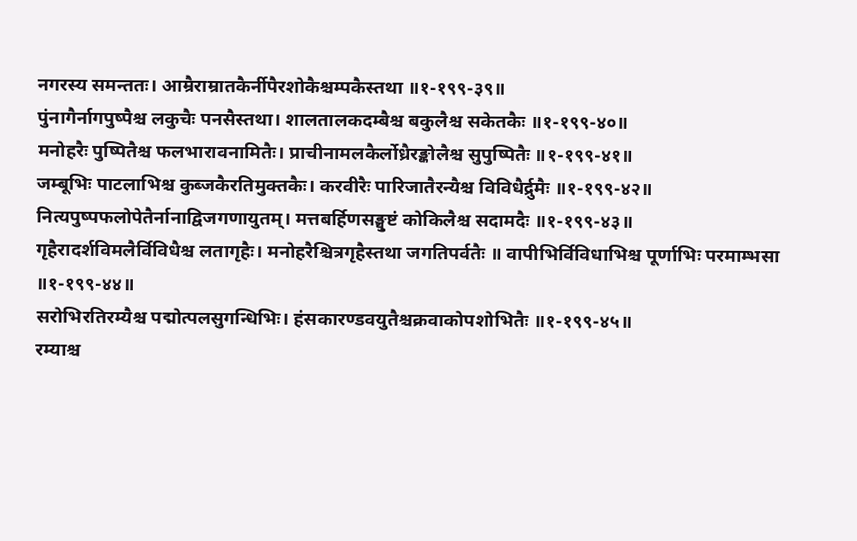नगरस्य समन्ततः। आम्रैराम्रातकैर्नीपैरशोकैश्चम्पकैस्तथा ॥१-१९९-३९॥
पुंनागैर्नागपुष्पैश्च लकुचैः पनसैस्तथा। शालतालकदम्बैश्च बकुलैश्च सकेतकैः ॥१-१९९-४०॥
मनोहरैः पुष्पितैश्च फलभारावनामितैः। प्राचीनामलकैर्लोध्रैरङ्कोलैश्च सुपुष्पितैः ॥१-१९९-४१॥
जम्बूभिः पाटलाभिश्च कुब्जकैरतिमुक्तकैः। करवीरैः पारिजातैरन्यैश्च विविधैर्द्रुमैः ॥१-१९९-४२॥
नित्यपुष्पफलोपेतैर्नानाद्विजगणायुतम्। मत्तबर्हिणसङ्घुष्टं कोकिलैश्च सदामदैः ॥१-१९९-४३॥
गृहैरादर्शविमलैर्विविधैश्च लतागृहैः। मनोहरैश्चित्रगृहैस्तथा जगतिपर्वतैः ॥ वापीभिर्विविधाभिश्च पूर्णाभिः परमाम्भसा ॥१-१९९-४४॥
सरोभिरतिरम्यैश्च पद्मोत्पलसुगन्धिभिः। हंसकारण्डवयुतैश्चक्रवाकोपशोभितैः ॥१-१९९-४५॥
रम्याश्च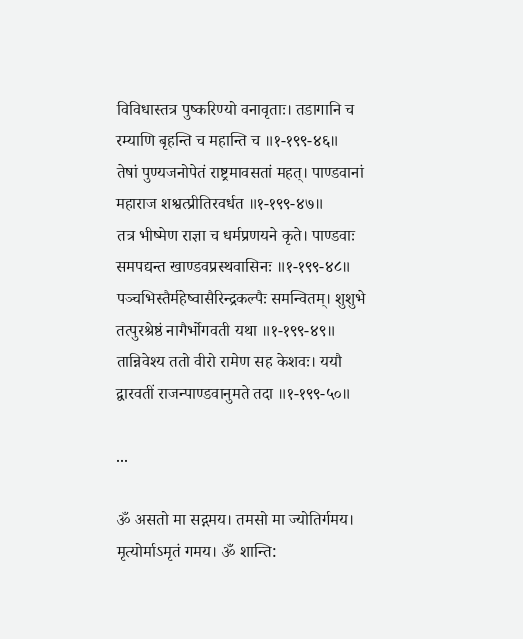विविधास्तत्र पुष्करिण्यो वनावृताः। तडागानि च रम्याणि बृहन्ति च महान्ति च ॥१-१९९-४६॥
तेषां पुण्यजनोपेतं राष्ट्रमावसतां महत्। पाण्डवानां महाराज शश्वत्प्रीतिरवर्धत ॥१-१९९-४७॥
तत्र भीष्मेण राज्ञा च धर्मप्रणयने कृते। पाण्डवाः समपद्यन्त खाण्डवप्रस्थवासिनः ॥१-१९९-४८॥
पञ्चभिस्तैर्महेष्वासैरिन्द्रकल्पैः समन्वितम्। शुशुभे तत्पुरश्रेष्ठं नागैर्भोगवती यथा ॥१-१९९-४९॥
तान्निवेश्य ततो वीरो रामेण सह केशवः। ययौ द्वारवतीं राजन्पाण्डवानुमते तदा ॥१-१९९-५०॥

...

ॐ असतो मा सद्गमय। तमसो मा ज्योतिर्गमय। मृत्योर्माऽमृतं गमय। ॐ शान्ति: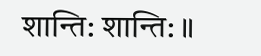शान्ति: शान्ति: ॥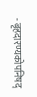- बृहदारण्यकोपनिषद्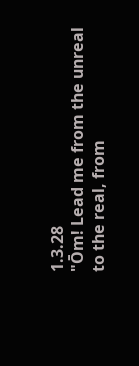1.3.28
"Ōm! Lead me from the unreal to the real, from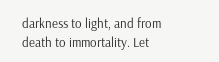darkness to light, and from death to immortality. Let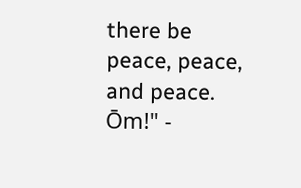there be peace, peace, and peace. Ōm!" -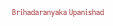Brihadaranyaka Upanishad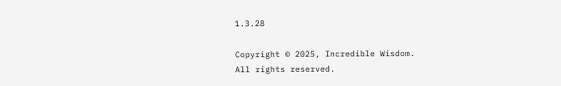1.3.28

Copyright © 2025, Incredible Wisdom.
All rights reserved.